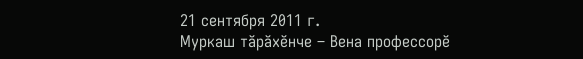21 сентября 2011 г.
Муркаш тăрăхĕнче – Вена профессорĕ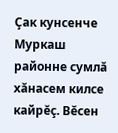Çак кунсенче Муркаш районне сумлă хăнасем килсе кайрĕç. Вĕсен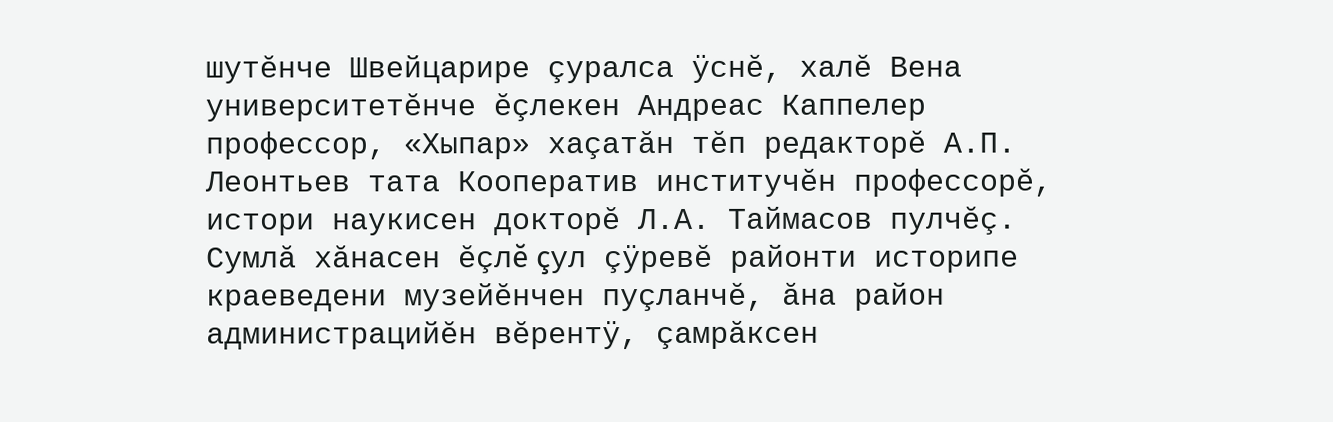шутĕнче Швейцарире çуралса ÿснĕ, халĕ Вена университетĕнче ĕçлекен Андреас Каппелер профессор, «Хыпар» хаçатăн тĕп редакторĕ А.П. Леонтьев тата Кооператив институчĕн профессорĕ, истори наукисен докторĕ Л.А. Таймасов пулчĕç.
Сумлă хăнасен ĕçлĕ çул çÿревĕ районти историпе краеведени музейĕнчен пуçланчĕ, ăна район администрацийĕн вĕрентÿ, çамрăксен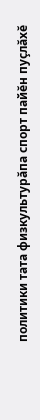политики тата физкультурăпа спорт пайĕн пуçлăхĕ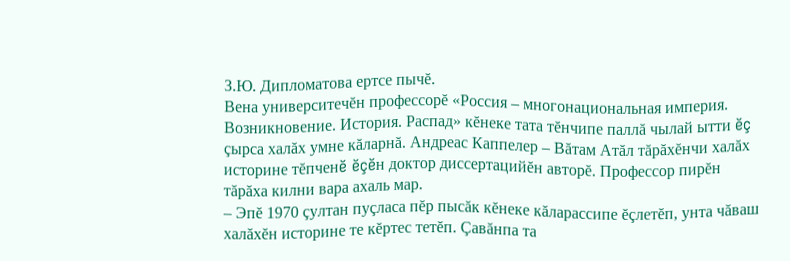З.Ю. Дипломатова ертсе пычĕ.
Вена университечĕн профессорĕ «Россия – многонациональная империя. Возникновение. История. Распад» кĕнеке тата тĕнчипе паллă чылай ытти ĕç çырса халăх умне кăларнă. Андреас Каппелер – Вăтам Атăл тăрăхĕнчи халăх историне тĕпченĕ ĕçĕн доктор диссертацийĕн авторĕ. Профессор пирĕн тăрăха килни вара ахаль мар.
– Эпĕ 1970 çултан пуçласа пĕр пысăк кĕнеке кăларассипе ĕçлетĕп, унта чăваш халăхĕн историне те кĕртес тетĕп. Çавăнпа та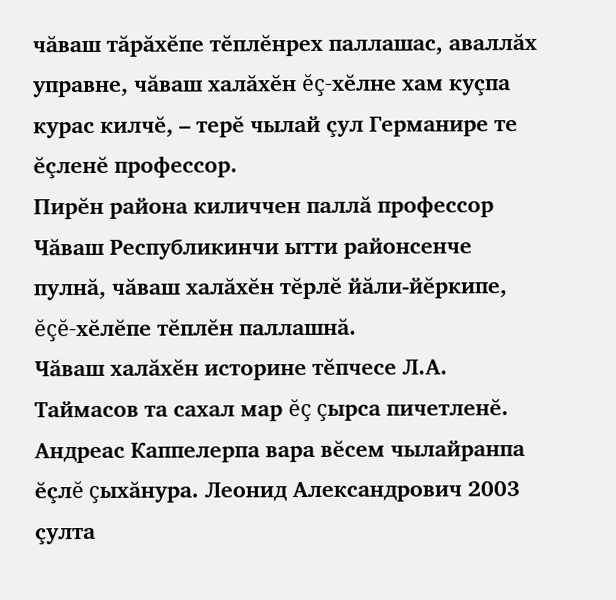чăваш тăрăхĕпе тĕплĕнрех паллашас, аваллăх управне, чăваш халăхĕн ĕç-хĕлне хам куçпа курас килчĕ, – терĕ чылай çул Германире те ĕçленĕ профессор.
Пирĕн района киличчен паллă профессор Чăваш Республикинчи ытти районсенче пулнă, чăваш халăхĕн тĕрлĕ йăли-йĕркипе, ĕçĕ-хĕлĕпе тĕплĕн паллашнă.
Чăваш халăхĕн историне тĕпчесе Л.А. Таймасов та сахал мар ĕç çырса пичетленĕ. Андреас Каппелерпа вара вĕсем чылайранпа ĕçлĕ çыхăнура. Леонид Александрович 2003 çулта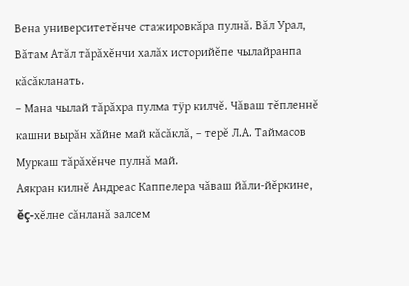Вена университетĕнче стажировкăра пулнă. Вăл Урал, Вăтам Атăл тăрăхĕнчи халăх историйĕпе чылайранпа кăсăкланать.
– Мана чылай тăрăхра пулма тÿр килчĕ. Чăваш тĕпленнĕ кашни вырăн хăйне май кăсăклă, – терĕ Л.А. Таймасов Муркаш тăрăхĕнче пулнă май.
Аякран килнĕ Андреас Каппелера чăваш йăли-йĕркине, ĕç-хĕлне сăнланă залсем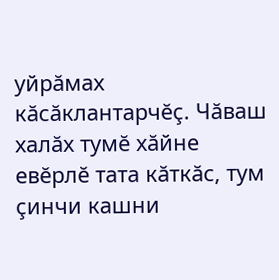уйрăмах кăсăклантарчĕç. Чăваш халăх тумĕ хăйне евĕрлĕ тата кăткăс, тум çинчи кашни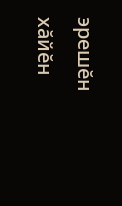эрешĕн хăйĕн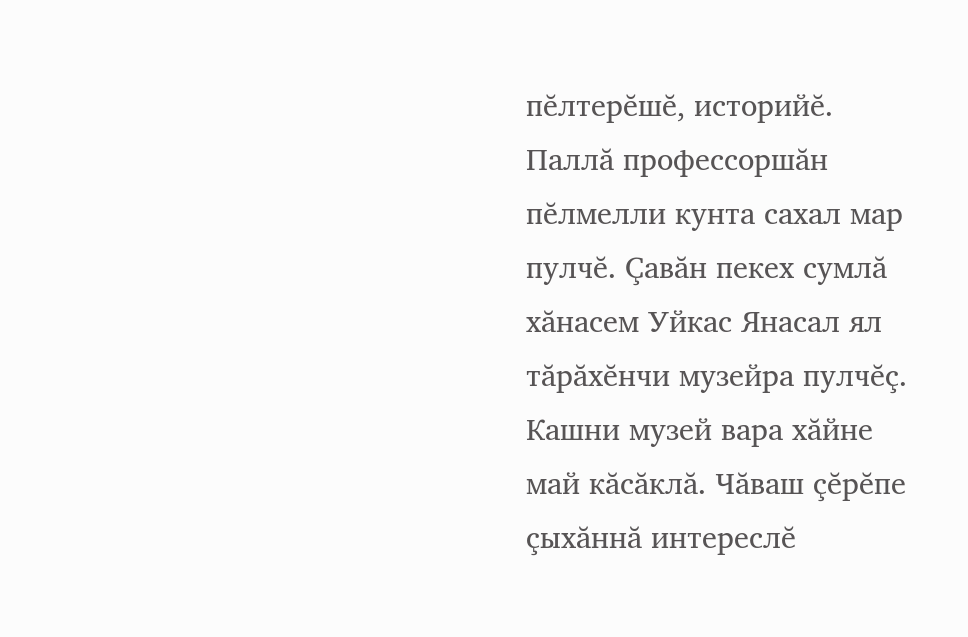пĕлтерĕшĕ, историйĕ. Паллă профессоршăн пĕлмелли кунта сахал мар пулчĕ. Çавăн пекех сумлă хăнасем Уйкас Янасал ял тăрăхĕнчи музейра пулчĕç. Кашни музей вара хăйне май кăсăклă. Чăваш çĕрĕпе çыхăннă интереслĕ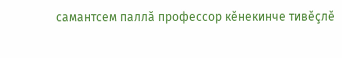самантсем паллă профессор кĕнекинче тивĕçлĕ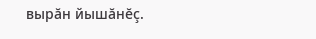вырăн йышăнĕç.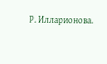Р. Илларионова.